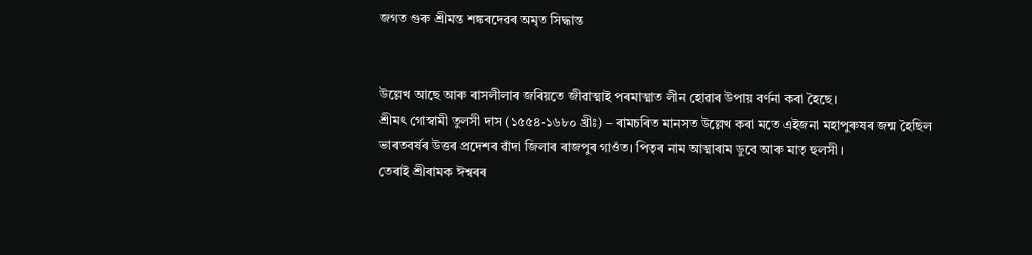জগত গুৰু শ্ৰীমন্ত শঙ্কৰদেৱৰ অমৃত সিদ্ধান্ত


উল্লেখ আছে আৰু ৰাসলীলাৰ জৰিয়তে জীৱাত্মাই পৰমাত্মাত লীন হোৱাৰ উপায় বৰ্ণনা কৰা হৈছে।
শ্ৰীমৎ গোস্বামী তুলসী দাস (১৫৫৪-১৬৮০ খ্ৰীঃ) – ৰামচৰিত মানসত উল্লেখ কৰা মতে এইজনা মহাপুৰুষৰ জন্ম হৈছিল ভাৰতবৰ্ষৰ উত্তৰ প্ৰদেশৰ ৱাঁদা জিলাৰ ৰাজপুৰ গাওঁত। পিতৃৰ নাম আত্মাৰাম ডুবে আৰু মাতৃ হুলসী।
তেৰাই শ্ৰীৰামক ঈশ্বৰৰ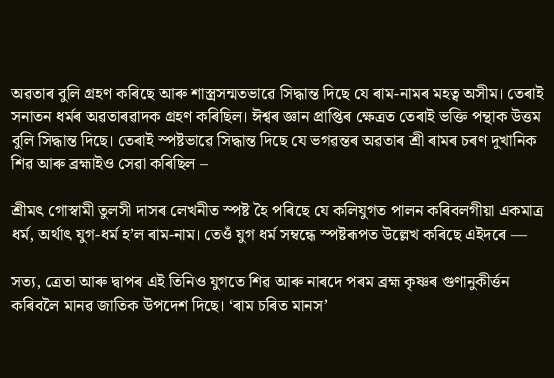অৱতাৰ বুলি গ্ৰহণ কৰিছে আৰু শাস্ত্ৰসন্মতভাৱে সিদ্ধান্ত দিছে যে ৰাম-নামৰ মহত্ব অসীম। তেৰাই সনাতন ধৰ্মৰ অৱতাৰৱাদক গ্ৰহণ কৰিছিল। ঈশ্বৰ জ্ঞান প্ৰাপ্তিৰ ক্ষেত্ৰত তেৰাই ভক্তি পন্থাক উত্তম বুলি সিদ্ধান্ত দিছে। তেৰাই স্পষ্টভাৱে সিদ্ধান্ত দিছে যে ভগৱন্তৰ অৱতাৰ শ্ৰী ৰামৰ চৰণ দুখানিক শিৱ আৰু ব্ৰহ্মাইও সেৱা কৰিছিল –

শ্ৰীমৎ গোস্বামী তুলসী দাসৰ লেখনীত স্পষ্ট হৈ পৰিছে যে কলিযুগত পালন কৰিবলগীয়া একমাত্ৰ ধৰ্ম, অৰ্থাৎ যুগ-ধৰ্ম হ’ল ৰাম-নাম। তেওঁ যুগ ধৰ্ম সম্বন্ধে স্পষ্টৰূপত উল্লেখ কৰিছে এইদৰে —

সত্য, ত্ৰেতা আৰু দ্বাপৰ এই তিনিও যুগতে শিৱ আৰু নাৰদে পৰম ব্ৰহ্ম কৃষ্ণৰ গুণানুকীৰ্ত্তন কৰিবলৈ মানৱ জাতিক উপদেশ দিছে। ‘ৰাম চৰিত মানস’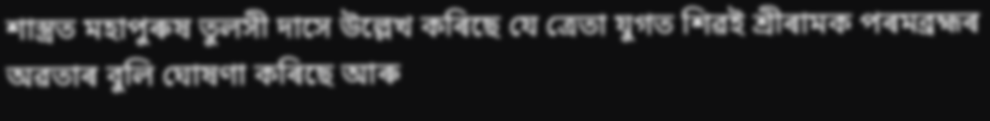শাস্ত্ৰত মহাপুৰুষ তুলসী দাসে উল্লেখ কৰিছে যে ত্ৰেতা যুগত শিৱই শ্ৰীৰামক পৰমব্ৰহ্মৰ অৱতাৰ বুলি ঘোষণা কৰিছে আৰু